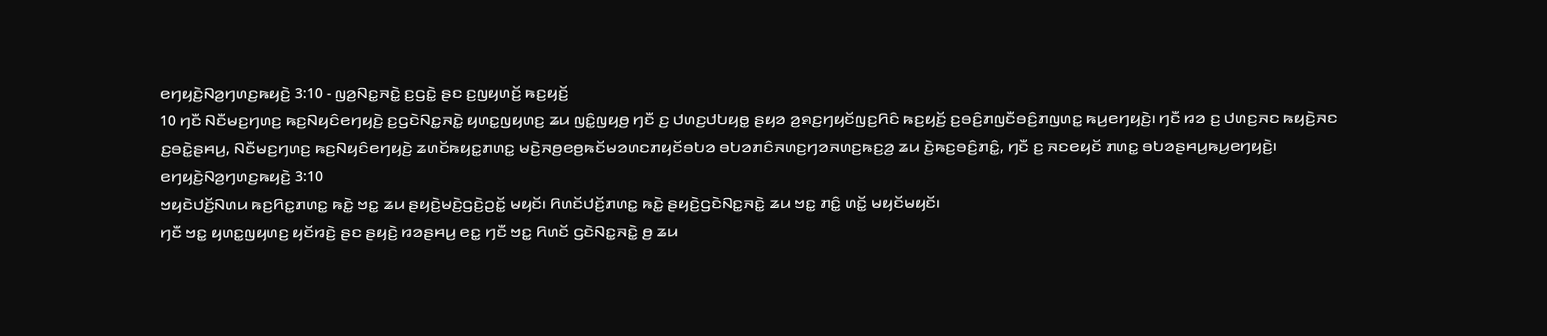ꤕꤚꤟꤢꤧ꤬ꤡꤤ꤬ꤚꤛꤢ꤬ꤒꤟꤢꤧ꤬ 3:10 - ꤜꤤ꤬ꤡꤢ꤭ꤏꤢꤧ꤭ ꤢ꤬ꤞꤢꤧ꤭ ꤔꤢ ꤢ꤬ꤜꤟꤛꤢꤩ꤬ ꤒꤢ꤬ꤟꤢꤩ꤬
10 ꤚꤢꤪ ꤡꤢꤪꤗꤢ꤬ꤚꤛꤢ꤬ ꤒꤢ꤬ꤡꤟꤢꤨꤕꤚꤟꤢꤧ꤬ ꤢ꤬ꤞꤢꤧꤡꤢ꤭ꤏꤢꤧ꤭ ꤟꤛꤢ꤭ꤜꤟꤛꤢ꤬ ꤘꤣ ꤜꤢꤨ꤭ꤜꤟꤥ꤬ ꤚꤢꤪ ꤢ꤬ ꤓꤛꤢ꤬ꤓꤝꤟꤥ꤭ ꤔꤟꤤ ꤤ꤬ꤎꤢ꤬ꤚꤟꤢꤩꤜꤢ꤬ꤖꤢꤨ ꤒꤢ꤬ꤟꤢꤩ꤬ ꤢ꤬ꤋꤢꤨ꤬ꤊꤜꤢꤪꤋꤢꤨ꤬ꤊꤜꤛꤢ꤭ ꤒꤣ꤬ꤕꤚꤟꤢꤧ꤬꤯ ꤚꤢꤪ ꤙꤤ ꤢ꤬ ꤓꤛꤢ꤬ꤏꤢ ꤒꤟꤢꤧ꤬ꤏꤢ ꤢ꤬ꤋꤢꤧ꤭ꤔꤌꤣ꤬, ꤡꤢꤪꤗꤢ꤬ꤚꤛꤢ꤬ ꤒꤢ꤬ꤡꤟꤢꤨꤕꤚꤟꤢꤧ꤬ ꤘꤛꤢꤩꤒꤟꤢ꤭ꤊꤛꤢ꤭ ꤗꤢꤧ꤬ꤏꤥ꤬ꤕꤥ꤬ꤒꤢꤩꤗꤤꤛꤢꤊꤟꤢꤩꤋꤝꤤ ꤋꤝꤤꤊꤢꤨꤏꤛꤢ꤬ꤚꤤꤏꤛꤢ꤬ꤒꤢ꤬ꤤ꤬ ꤘꤣ ꤢꤧ꤬ꤒꤢ꤬ꤋꤢꤨ꤬ꤊꤢꤨ꤭, ꤚꤢꤪ ꤢ꤬ ꤏꤢꤕꤟꤢꤩ ꤊꤛꤢ꤭ ꤋꤝꤤꤔꤌꤣ꤬ꤒꤣ꤬ꤕꤚꤟꤢꤧ꤬꤯
ꤕꤚꤟꤢꤧ꤬ꤡꤤ꤬ꤚꤛꤢ꤬ꤒꤟꤢꤧ꤬ 3:10
ꤠꤟꤢꤧꤓꤢꤩ꤬ꤡꤛꤣ ꤒꤢ꤬ꤖꤢ꤭ꤊꤛꤢ꤭ ꤒꤢꤧ꤭ ꤠꤢ꤭ ꤘꤣ ꤔꤟꤢꤧ꤬ꤗꤢꤧ꤬ꤞꤢꤧ꤬ꤑꤢꤩ꤭ ꤗꤟꤢꤩ꤯ ꤖꤛꤢꤩꤓꤢꤩ꤬ꤊꤛꤢ꤭ ꤒꤢꤧ꤭ ꤔꤟꤢꤧ꤬ꤞꤢꤧꤡꤢ꤭ꤏꤢꤧ꤭ ꤘꤣ ꤠꤢ꤭ ꤊꤢꤨ꤭ ꤛꤢꤩ꤭ ꤗꤟꤢꤩꤗꤟꤢꤩ꤯
ꤚꤢꤪ ꤠꤢ꤭ ꤟꤛꤢ꤭ꤜꤟꤛꤢ꤬ ꤟꤢꤩꤙꤢꤧ꤬ ꤔꤢ ꤔꤟꤢꤧ꤬ ꤙꤤꤔꤌꤣ꤬ ꤕꤢ꤭ ꤚꤢꤪ ꤠꤢ꤭ ꤖꤛꤢꤩ ꤞꤢꤧꤡꤢ꤭ꤏꤢꤧ꤭ ꤥ꤬ ꤘꤣ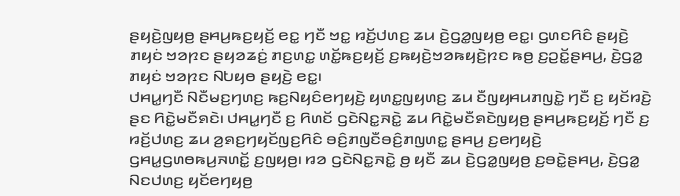ꤔꤟꤢꤧ꤬ꤜꤟꤥ꤬ ꤔꤌꤣ꤬ꤒꤢ꤬ꤟꤢꤩ꤬ ꤕꤢ꤭ ꤚꤢꤪ ꤠꤢ꤭ ꤙꤢꤩ꤬ꤓꤛꤢ꤬ ꤘꤣ ꤢꤧ꤬ꤞꤤ꤭ꤜꤟꤥ꤬ ꤕꤢ꤭꤯ ꤞꤛꤢꤖꤢꤨ ꤔꤟꤢꤧ꤬ ꤊꤟꤢꤦ ꤠꤤꤐꤢ ꤔꤟꤤꤘꤢꤦ꤬ ꤊꤢ꤬ꤛꤢ꤭ ꤛꤢꤩ꤭ꤒꤢ꤬ꤟꤢꤩ꤬ ꤢ꤬ꤒꤟꤢꤧ꤬ꤠꤤꤒꤟꤢꤧ꤬ꤐꤢ ꤒꤥ꤬ ꤢ꤬ꤑꤢꤩ꤭ꤔꤌꤣ꤬, ꤢꤧ꤬ꤞꤤ꤭ ꤊꤟꤢꤦ ꤠꤤꤐꤢ ꤡꤝꤟꤥ ꤔꤟꤢꤧ꤬ ꤕꤢ꤭꤯
ꤓꤌꤣ꤭ꤚꤢꤪ ꤡꤢꤪꤗꤢ꤬ꤚꤛꤢ꤬ ꤒꤢ꤬ꤡꤟꤢꤨꤕꤚꤟꤢꤧ꤬ ꤟꤛꤢ꤭ꤜꤟꤛꤢ꤬ ꤘꤣ ꤢꤪꤜꤟꤌꤣꤊꤜꤢꤧ꤭ ꤚꤢꤪ ꤢ꤬ ꤟꤢꤩꤙꤢꤧ꤬ ꤔꤢ ꤖꤢꤧ꤭ꤗꤢꤪꤎꤢꤧ꤯ ꤓꤌꤣ꤭ꤚꤢꤪ ꤢ꤬ ꤖꤛꤢꤩ ꤞꤢꤧꤡꤢ꤭ꤏꤢꤧ꤭ ꤘꤣ ꤖꤢꤧ꤭ꤗꤢꤪꤎꤢꤧꤜꤟꤥ꤬ ꤔꤌꤣ꤬ꤒꤢ꤬ꤟꤢꤩ꤬ ꤚꤢꤪ ꤢ꤬ ꤙꤢꤩ꤬ꤓꤛꤢ꤬ ꤘꤣ ꤤ꤬ꤎꤢ꤬ꤚꤟꤢꤩꤜꤢ꤬ꤖꤢꤨ ꤋꤢꤨ꤬ꤊꤜꤢꤪꤋꤢꤨ꤬ꤊꤜꤛꤢ꤭ ꤔꤌꤣ꤬ ꤢ꤬ꤕꤚꤟꤢꤧ꤬ ꤞꤌꤣ꤭ꤞꤛꤥꤒꤣ꤬ꤏꤛꤢꤩ꤭ ꤢ꤬ꤜꤟꤥ꤬꤯ ꤙꤤ ꤞꤢꤧꤡꤢ꤭ꤏꤢꤧ꤭ ꤥ꤬ ꤟꤢꤪ ꤘꤣ ꤢꤧ꤬ꤞꤤ꤭ꤜꤟꤥ꤬ ꤢ꤬ꤋꤢꤧ꤭ꤔꤌꤣ꤬, ꤢꤧ꤬ꤞꤤ꤭ ꤡꤢꤓꤛꤢ꤬ ꤟꤢꤩꤕꤚꤟꤥ꤬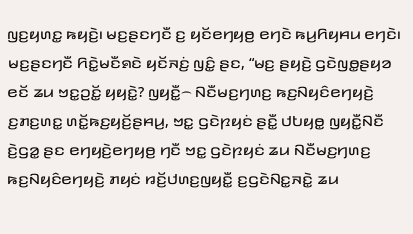ꤜꤢ꤬ꤟꤛꤢ꤭ ꤒꤟꤢꤧ꤬꤯ ꤗꤢ꤬ꤔꤢꤚꤢꤪ ꤢ꤬ ꤟꤢꤩꤕꤚꤟꤥ꤬ ꤕꤚꤢꤧ ꤒꤣ꤬ꤖꤟꤌꤣ ꤕꤚꤢꤧ꤯
ꤗꤢ꤬ꤔꤢꤚꤢꤪ ꤖꤢꤧ꤭ꤗꤢꤪꤎꤢꤧ ꤟꤢꤩꤏꤢꤦ꤬ ꤜꤢꤨ꤭ ꤔꤢ, “ꤗꤢ꤬ ꤔꤟꤢꤧ꤬ ꤞꤢꤧꤜꤥ꤭ꤔꤟꤤ ꤕꤢꤩ ꤘꤣ ꤠꤢ꤭ꤑꤢꤩ꤭ ꤟꤟꤢꤧ꤭? ꤜꤟꤢꤪ꤭꤮ ꤡꤢꤪꤗꤢ꤬ꤚꤛꤢ꤬ ꤒꤢ꤬ꤡꤟꤢꤨꤕꤚꤟꤢꤧ꤬ ꤢ꤬ꤊꤢ꤬ꤛꤢ꤭ ꤛꤢꤩ꤭ꤒꤢ꤬ꤟꤢꤩ꤬ꤔꤌꤣ꤬, ꤠꤢ꤭ ꤞꤢꤧꤐꤟꤢꤦ ꤔꤢꤪ꤭ ꤓꤝꤟꤥ꤭ ꤜꤟꤢꤪ꤭ꤡꤢꤪ ꤢꤧ꤬ꤞꤤ꤭ ꤔꤢ ꤕꤚꤟꤢꤧ꤬ꤕꤚꤟꤥ꤬ ꤚꤢꤪ ꤠꤢ꤭ ꤞꤢꤧꤐꤟꤢꤦ ꤘꤣ ꤡꤢꤪꤗꤢ꤬ꤚꤛꤢ꤬ ꤒꤢ꤬ꤡꤟꤢꤨꤕꤚꤟꤢꤧ꤬ ꤊꤟꤢꤦ ꤙꤢꤩ꤬ꤓꤛꤢ꤬ꤜꤟꤢꤪ꤭ ꤢ꤬ꤞꤢꤧꤡꤢ꤭ꤏꤢꤧ꤭ ꤘꤣ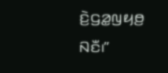ꤢꤧ꤬ꤞꤤ꤭ꤜꤟꤥ꤬ ꤡꤢꤪ꤯”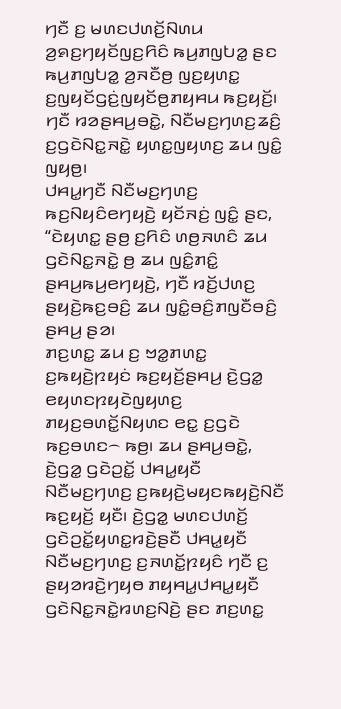ꤚꤢꤪ ꤢ꤬ ꤗꤛꤢꤓꤛꤢꤩ꤬ꤡꤛꤣ ꤤ꤬ꤎꤢ꤬ꤚꤟꤢꤩꤜꤢ꤬ꤖꤢꤨ ꤒꤣ꤬ꤊꤜꤝꤤ꤭ ꤔꤢ ꤒꤣ꤬ꤊꤜꤝꤤ꤭ ꤤ꤬ꤏꤢꤪꤥ꤬ ꤜꤢ꤬ꤟꤛꤢ꤭ ꤢ꤬ꤜꤟꤢꤩꤞꤢꤦ꤬ꤜꤟꤢꤩꤥ꤬ꤊꤟꤌꤣ ꤒꤢ꤬ꤟꤢꤩ꤬꤯ ꤚꤢꤪ ꤙꤤꤔꤌꤣ꤬ꤋꤢꤧ꤭, ꤡꤢꤪꤗꤢ꤬ꤚꤛꤢ꤬ꤘꤢꤨ꤬ ꤢ꤬ꤞꤢꤧꤡꤢ꤭ꤏꤢꤧ꤭ ꤟꤛꤢ꤭ꤜꤟꤛꤢ꤬ ꤘꤣ ꤜꤢꤨ꤭ ꤜꤟꤥ꤬꤯
ꤓꤌꤣ꤭ꤚꤢꤪ ꤡꤢꤪꤗꤢ꤬ꤚꤛꤢ꤬ ꤒꤢ꤬ꤡꤟꤢꤨꤕꤚꤟꤢꤧ꤬ ꤟꤢꤩꤏꤢꤦ꤬ ꤜꤢꤨ꤭ ꤔꤢ, “ꤢꤧꤟꤛꤢ꤭ ꤔꤥ꤬ ꤢ꤬ꤖꤢꤨ ꤛꤥ꤬ꤏꤛꤢꤨ ꤘꤣ ꤞꤢꤧꤡꤢ꤭ꤏꤢꤧ꤭ ꤥ꤬ ꤘꤣ ꤜꤢꤨ꤭ꤊꤢꤨ꤭ ꤔꤌꤣ꤬ꤒꤣ꤬ꤕꤚꤟꤢꤧ꤬, ꤚꤢꤪ ꤙꤢꤩ꤬ꤓꤛꤢ꤬ ꤔꤟꤢꤧ꤬ꤒꤢ꤬ꤋꤢꤨ꤬ ꤘꤣ ꤜꤢꤨ꤭ꤋꤢꤨ꤬ꤊꤜꤢꤪꤋꤢꤨ꤬ ꤔꤌꤣ꤬ ꤔꤤ꤯
ꤊꤢ꤬ꤛꤢ꤭ ꤘꤣ ꤢ꤬ ꤠꤤ꤭ꤊꤛꤢ꤭ ꤢ꤬ꤒꤟꤢꤧ꤬ꤐꤟꤢꤦ ꤒꤢ꤬ꤟꤢꤩ꤬ꤔꤌꤣ꤬ ꤢꤧ꤬ꤞꤤ꤭ ꤕꤟꤛꤢꤐꤟꤢꤧꤜꤟꤛꤢ꤬ ꤊꤟꤢ꤬ꤋꤛꤢꤩ꤭ꤡꤟꤛꤢ ꤕꤢ꤭ ꤢ꤬ꤞꤢꤧ ꤒꤢ꤬ꤋꤛꤢ꤮ ꤒꤥ꤬꤯ ꤘꤣ ꤔꤌꤣ꤬ꤋꤢꤧ꤭, ꤢꤧ꤬ꤞꤤ꤭ ꤞꤢꤧꤑꤢꤩ꤭ ꤓꤌꤣ꤭ꤟꤢꤪ ꤡꤢꤪꤗꤢ꤬ꤚꤛꤢ꤬ ꤢ꤬ꤒꤟꤢꤧ꤬ꤗꤟꤢꤒꤟꤢꤧ꤬ꤡꤢꤪ ꤒꤢ꤬ꤟꤢꤩ꤬ ꤟꤢꤪ꤯ ꤢꤧ꤬ꤞꤤ꤭ ꤗꤛꤢꤓꤛꤢꤩ꤬ ꤞꤢꤧꤑꤢꤩ꤭ꤟꤛꤢ꤭ꤙꤢꤧ꤬ꤔꤢꤪ ꤓꤌꤣ꤭ꤟꤢꤪ ꤡꤢꤪꤗꤢ꤬ꤚꤛꤢ꤬ ꤢ꤬ꤏꤛꤢꤩ꤭ꤐꤟꤢꤨ ꤚꤢꤪ ꤢ꤬ ꤔꤟꤤꤙꤢꤧ꤬ꤚꤟꤥ ꤊꤟꤌꤣ꤭ꤓꤌꤣ꤭ꤟꤢꤪ ꤞꤢꤧꤡꤢ꤭ꤏꤢꤧ꤭ꤙꤛꤢ꤬ꤡꤢꤧ꤬ ꤔꤢ ꤊꤢ꤬ꤛꤢ꤭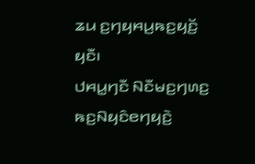ꤘꤣ ꤢ꤬ꤚꤟꤌꤣ꤬ꤒꤢ꤬ꤟꤢꤩ꤬ ꤟꤢꤪ꤯
ꤓꤌꤣ꤭ꤚꤢꤪ ꤡꤢꤪꤗꤢ꤬ꤚꤛꤢ꤬ ꤒꤢ꤬ꤡꤟꤢꤨꤕꤚꤟꤢꤧ꤬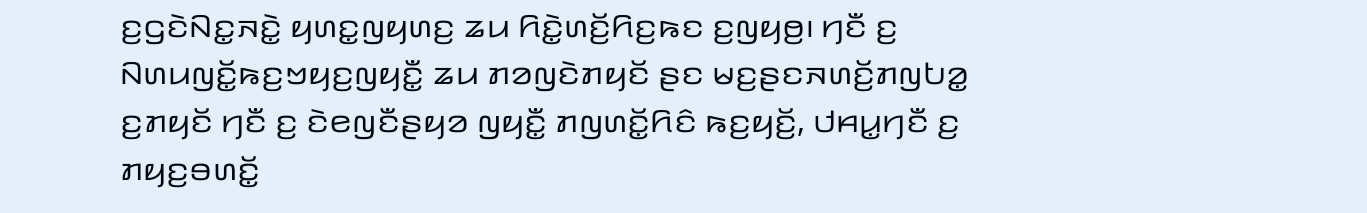ꤢ꤬ꤞꤢꤧꤡꤢ꤭ꤏꤢꤧ꤭ ꤟꤛꤢ꤭ꤜꤟꤛꤢ꤬ ꤘꤣ ꤖꤢꤧ꤭ꤛꤢꤩ꤬ꤖꤢ꤬ꤒꤢ ꤢ꤬ꤜꤟꤥ꤬꤯ ꤚꤢꤪ ꤢ꤬ ꤡꤛꤣꤜꤢꤩ꤭ꤒꤢ꤬ꤠꤟꤢ꤬ꤜꤟꤢꤪ꤭ ꤘꤣ ꤊꤤꤜꤢꤧꤊꤟꤢꤩ ꤔꤢ ꤗꤢ꤬ꤔꤢꤏꤛꤢꤩ꤬ꤊꤜꤝꤤ꤭ ꤢ꤬ꤊꤟꤢꤩ ꤚꤢꤪ ꤢ꤬ ꤢꤧꤕꤜꤢꤪꤔꤟꤤ ꤜꤟꤢꤪ꤭ ꤊꤜꤛꤢꤩ꤭ꤖꤢꤨ ꤒꤢ꤬ꤟꤢꤩ꤬, ꤓꤌꤣ꤭ꤚꤢꤪ ꤢ꤬ ꤊꤟꤢ꤬ꤋꤛꤢꤩ꤭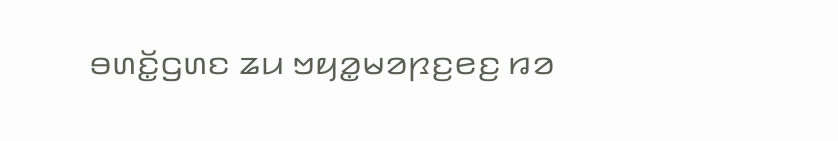ꤋꤛꤢꤩ꤭ꤞꤛꤢ ꤘꤣ ꤠꤟꤤ꤭ꤗꤤꤐꤢ꤬ꤕꤢ꤬ ꤙꤤ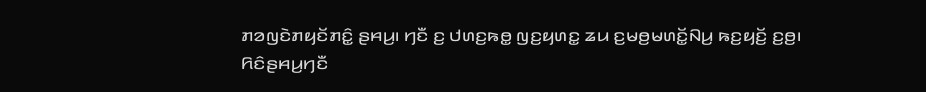ꤊꤤꤜꤢꤧꤊꤟꤢꤩꤊꤢꤨ꤭ ꤔꤌꤣ꤬꤯ ꤚꤢꤪ ꤢ꤬ ꤓꤛꤢ꤬ꤒꤥ꤭ ꤜꤢ꤬ꤟꤛꤢ꤭ ꤘꤣ ꤢ꤬ꤗꤥ꤬ꤗꤛꤢꤩ꤭ꤡꤣ꤬ ꤒꤢ꤬ꤟꤢꤩ꤬ ꤢ꤬ꤥ꤬꤯
ꤖꤢꤨꤔꤌꤣ꤬ꤚꤢꤪ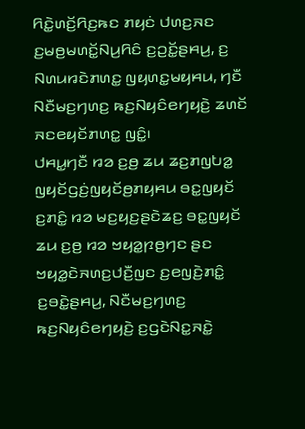ꤖꤢꤧ꤭ꤛꤢꤩ꤬ꤖꤢ꤬ꤒꤢ ꤊꤟꤢꤦ ꤓꤛꤢ꤬ꤏꤢ ꤢ꤬ꤗꤥ꤬ꤗꤛꤢꤩ꤭ꤡꤣ꤬ꤖꤢꤨ ꤢ꤬ꤑꤢꤩ꤭ꤔꤌꤣ꤬, ꤢ꤬ ꤡꤛꤣꤙꤢꤧꤊꤛꤢ꤭ ꤜꤟꤛꤢ꤭ꤗꤟꤌꤣ, ꤚꤢꤪ ꤡꤢꤪꤗꤢ꤬ꤚꤛꤢ꤬ ꤒꤢ꤬ꤡꤟꤢꤨꤕꤚꤟꤢꤧ꤬ ꤘꤛꤢꤩ ꤏꤢꤕꤟꤢꤩꤊꤛꤢ꤭ ꤜꤢꤨ꤭꤯
ꤓꤌꤣ꤭ꤚꤢꤪ ꤙꤤ ꤢ꤬ꤥ꤬ ꤘꤣ ꤘꤢ꤬ꤊꤜꤝꤤ꤭ ꤜꤟꤢꤩꤞꤢꤦ꤬ꤜꤟꤢꤩꤥ꤬ꤊꤟꤌꤣ ꤋꤢ꤭ꤜꤟꤢꤩ ꤢ꤬ꤊꤢꤨ꤭ ꤙꤤ ꤗꤢ꤬ꤟꤢ꤬ꤔꤢꤧꤘꤢ꤬ ꤋꤢ꤭ꤜꤟꤢꤩ ꤘꤣ ꤢ꤬ꤥ꤬ ꤙꤤ ꤠꤟꤤ꤭ꤐꤥ꤬ꤚꤢ ꤔꤢ ꤠꤟꤤ꤭ꤢꤧꤏꤛꤢ꤬ꤓꤢꤪ꤬ꤜꤢ ꤢ꤬ꤕꤜꤢꤧ꤬ꤊꤢꤨ꤭ ꤢ꤬ꤋꤢꤧ꤭ꤔꤌꤣ꤬, ꤡꤢꤪꤗꤢ꤬ꤚꤛꤢ꤬ ꤒꤢ꤬ꤡꤟꤢꤨꤕꤚꤟꤢꤧ꤬ ꤢ꤬ꤞꤢꤧꤡꤢ꤭ꤏꤢꤧ꤭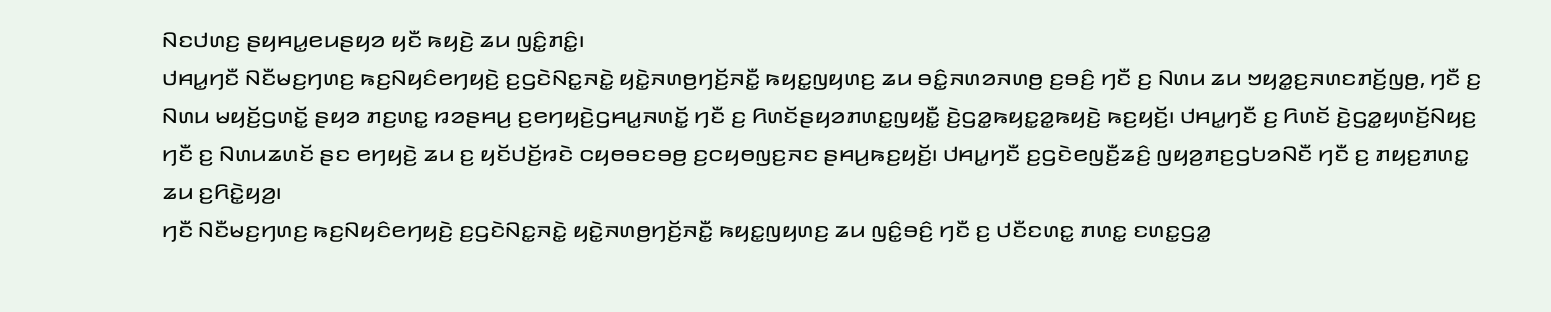ꤡꤢꤓꤛꤢ꤬ ꤔꤟꤌꤣ꤭ꤕꤣꤔꤟꤤ ꤟꤢꤪ ꤒꤟꤢꤧ꤬ ꤘꤣ ꤜꤢꤨ꤭ꤊꤢꤨ꤭꤯
ꤓꤌꤣ꤭ꤚꤢꤪ ꤡꤢꤪꤗꤢ꤬ꤚꤛꤢ꤬ ꤒꤢ꤬ꤡꤟꤢꤨꤕꤚꤟꤢꤧ꤬ ꤢ꤬ꤞꤢꤧꤡꤢ꤭ꤏꤢꤧ꤭ ꤟꤢꤧ꤭ꤏꤛꤥ꤬ꤚꤢꤩ꤬ꤏꤢꤪ꤭ ꤒꤟꤢ꤭ꤜꤟꤛꤢ꤬ ꤘꤣ ꤋꤢꤨ꤭ꤏꤛꤤꤏꤛꤥ꤬ ꤢ꤬ꤋꤢꤨ꤬ ꤚꤢꤪ ꤢ꤬ ꤡꤛꤣ ꤘꤣ ꤠꤟꤤ꤭ꤢ꤬ꤏꤛꤢꤊꤢꤩ꤬ꤜꤥ꤬, ꤚꤢꤪ ꤢ꤬ ꤡꤛꤣ ꤗꤟꤢꤩ꤬ꤞꤛꤢꤩ꤭ ꤔꤟꤤ ꤊꤢ꤬ꤛꤢ꤭ ꤙꤤꤔꤌꤣ꤬ ꤢ꤬ꤕꤚꤟꤢꤧ꤬ꤞꤌꤣ꤭ꤏꤛꤢꤩ꤭ ꤚꤢꤪ ꤢ꤬ ꤖꤛꤢꤩꤔꤟꤤꤊꤛꤢ꤭ꤜꤟꤢꤪ꤭ ꤢꤧ꤬ꤞꤤ꤭ꤒꤟꤢ꤭ꤤ꤭ꤒꤟꤢꤧ꤬ ꤒꤢ꤬ꤟꤢꤩ꤬꤯ ꤓꤌꤣ꤭ꤚꤢꤪ ꤢ꤬ ꤖꤛꤢꤩ ꤢꤧ꤬ꤞꤤ꤭ꤟꤛꤢꤩ꤬ꤡꤟꤢ꤬ ꤚꤢꤪ ꤢ꤬ ꤡꤛꤣꤘꤛꤢꤩ ꤔꤢ ꤕꤚꤟꤢꤧ꤬ ꤘꤣ ꤢ꤬ ꤟꤢꤩꤓꤢꤩ꤬ꤙꤢꤧ ꤍꤟꤥꤋꤢꤋꤥ꤬ ꤢ꤬ꤍꤟꤥꤜꤢ꤬ꤏꤢ ꤔꤌꤣ꤬ꤒꤢ꤬ꤟꤢꤩ꤬꤯ ꤓꤌꤣ꤭ꤚꤢꤪ ꤢ꤬ꤞꤢꤧꤕꤜꤢꤪ꤬ꤘꤢꤨ꤬ ꤜꤟꤤ꤬ꤊꤢ꤬ꤞꤝꤤꤡꤢꤪ ꤚꤢꤪ ꤢ꤬ ꤊꤟꤢ꤬ꤊꤛꤢ꤭ ꤘꤣ ꤢ꤬ꤖꤢꤧ꤭ꤟꤤ꤬꤯
ꤚꤢꤪ ꤡꤢꤪꤗꤢ꤬ꤚꤛꤢ꤬ ꤒꤢ꤬ꤡꤟꤢꤨꤕꤚꤟꤢꤧ꤬ ꤢ꤬ꤞꤢꤧꤡꤢ꤭ꤏꤢꤧ꤭ ꤟꤢꤧ꤭ꤏꤛꤥ꤬ꤚꤢꤩ꤬ꤏꤢꤪ꤭ ꤒꤟꤢ꤭ꤜꤟꤛꤢ꤬ ꤘꤣ ꤜꤢꤨ꤭ꤋꤢꤨ꤬ ꤚꤢꤪ ꤢ꤬ ꤓꤢꤪꤢꤛꤢ꤭ ꤊꤛꤢ꤭ ꤢꤛꤢ꤭ꤞꤤ꤭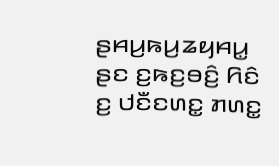ꤔꤌꤣ꤬ꤒꤣ꤬ꤘꤟꤌꤣ꤭ ꤔꤢ ꤢ꤬ꤒꤢ꤬ꤋꤢꤨ꤬ ꤖꤢꤨ ꤢ꤬ ꤓꤢꤪꤢꤛꤢ꤭ ꤊꤛꤢ꤭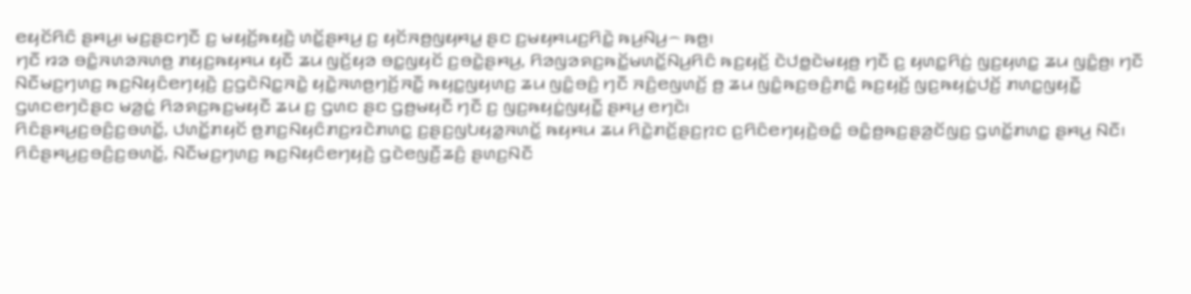ꤕꤟꤢꤩꤖꤢꤨ ꤔꤌꤣ꤬꤯ ꤗꤢ꤬ꤔꤢꤚꤢꤪ ꤢ꤬ ꤗꤟꤢꤩ꤬ꤒꤟꤢꤧ꤬ ꤛꤢꤩ꤭ꤔꤌꤣ꤬ ꤢ꤬ ꤟꤢꤩꤏꤥ꤬ꤜꤟꤌꤣ꤭ ꤔꤢ ꤢ꤬ꤗꤟꤌꤣꤢ꤬ꤖꤢꤧ꤭ ꤒꤣ꤬ꤡꤣ꤬꤮ ꤒꤥ꤬꤯
ꤚꤢꤪ ꤙꤤ ꤋꤢꤨ꤭ꤏꤛꤤꤏꤛꤥ꤬ ꤊꤟꤢ꤬ꤒꤟꤌꤣ ꤟꤢꤪ ꤘꤣ ꤜꤢꤩ꤬ꤟꤤ ꤋꤢ꤭ꤜꤟꤢꤩ ꤢ꤬ꤋꤢꤧ꤭ꤔꤌꤣ꤬, ꤖꤤꤜꤤꤎꤢ꤬ꤒꤢꤩ꤭ꤗꤛꤢꤩ꤭ꤡꤣ꤬ꤖꤢꤨ ꤒꤢ꤬ꤟꤢꤩ꤬ ꤢꤧꤓꤥ꤭ꤢꤧꤗꤟꤥ꤬ ꤚꤢꤪ ꤢ꤬ ꤟꤛꤢ꤭ꤖꤢꤦ꤬ ꤜꤢ꤬ꤟꤛꤢ꤭ ꤘꤣ ꤜꤢꤨ꤭ꤥ꤬꤯ ꤚꤢꤪ ꤡꤢꤪꤗꤢ꤬ꤚꤛꤢ꤬ ꤒꤢ꤬ꤡꤟꤢꤨꤕꤚꤟꤢꤧ꤬ ꤢ꤬ꤞꤢꤧꤡꤢ꤭ꤏꤢꤧ꤭ ꤟꤢꤧ꤭ꤏꤛꤥ꤬ꤚꤢꤩ꤬ꤏꤢꤪ꤭ ꤒꤟꤢ꤭ꤜꤟꤛꤢ꤬ ꤘꤣ ꤜꤢꤨ꤭ꤋꤢꤨ꤬ ꤚꤢꤪ ꤏꤢꤨ꤬ꤕꤜꤛꤢꤩ꤬ ꤥ꤬ ꤘꤣ ꤜꤢꤨ꤭ꤒꤢ꤬ꤋꤢꤨ꤬ꤊꤢꤨ꤭ ꤒꤢ꤬ꤟꤢꤩ꤬ ꤜꤢ꤬ꤒꤟꤢꤦ꤭ꤓꤢꤩ꤬ ꤊꤛꤢ꤭ꤜꤟꤢꤪ꤭ ꤞꤛꤢꤕꤚꤢꤧꤔꤢ ꤗꤤ꤬ꤢꤦ꤭ ꤖꤤꤎꤢ꤬ꤒꤢ꤬ꤗꤟꤢꤪ ꤘꤣ ꤢ꤬ ꤞꤛꤢ ꤔꤢ ꤞꤥ꤬ꤗꤟꤢꤪ ꤚꤢꤪ ꤢ꤬ ꤜꤢ꤬ꤒꤟꤢꤦ꤭ꤜꤟꤢꤪ꤭ ꤔꤌꤣ꤬ ꤕꤚꤢꤧ꤯
ꤖꤢꤨꤔꤌꤣ꤬ꤢ꤬ꤋꤢꤨ꤬ꤢ꤬ꤋꤛꤢꤩ꤭, ꤓꤛꤢꤩ꤭ꤊꤟꤢꤩ ꤥ꤬ꤊꤢ꤬ꤡꤟꤢꤨꤊꤢ꤬ꤙꤢꤧꤊꤛꤢ꤭ ꤢ꤬ꤔꤢ꤬ꤜꤝꤟꤤ꤭ꤏꤛꤢꤩ꤭ ꤒꤟꤌꤣ ꤘꤣ ꤖꤢꤧ꤭ꤊꤢꤩ꤬ꤔꤢ꤬ꤐꤢ ꤢ꤬ꤖꤢꤨꤕꤚꤟꤢꤧ꤬ꤋꤢꤨ꤭ ꤋꤢꤨ꤭ꤥ꤬ꤒꤢ꤬ꤔꤤ꤬ꤢꤩꤜꤢ꤬ ꤞꤛꤢꤩ꤭ꤊꤛꤢ꤭ ꤔꤌꤣ꤬ ꤡꤢꤪ꤯
ꤖꤢꤨꤔꤌꤣ꤬ꤢ꤬ꤋꤢꤨ꤬ꤢ꤬ꤋꤛꤢꤩ꤭, ꤡꤢꤪꤗꤢ꤬ꤚꤛꤢ꤬ ꤒꤢ꤬ꤡꤟꤢꤨꤕꤚꤟꤢꤧ꤬ ꤞꤢꤧꤕꤜꤢꤪ꤬ꤘꤢꤨ꤬ ꤔꤛꤢ꤬ꤡꤢꤪ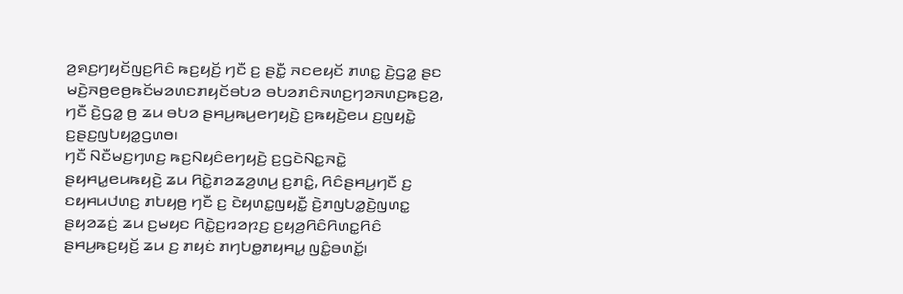ꤤ꤬ꤎꤢ꤬ꤚꤟꤢꤩꤜꤢ꤬ꤖꤢꤨ ꤒꤢ꤬ꤟꤢꤩ꤬ ꤚꤢꤪ ꤢ꤬ ꤔꤢꤪ꤭ ꤏꤢꤕꤟꤢꤩ ꤊꤛꤢ꤭ ꤢꤧ꤬ꤞꤤ꤭ ꤔꤢ ꤗꤢꤧ꤬ꤏꤥ꤬ꤕꤥ꤬ꤒꤢꤩꤗꤤꤛꤢꤊꤟꤢꤩꤋꤝꤤ ꤋꤝꤤꤊꤢꤨꤏꤛꤢ꤬ꤚꤤꤏꤛꤢ꤬ꤒꤢ꤬ꤤ꤬, ꤚꤢꤪ ꤢꤧ꤬ꤞꤤ꤭ ꤥ꤬ ꤘꤣ ꤋꤝꤤ ꤔꤌꤣ꤬ꤒꤣ꤬ꤕꤚꤟꤢꤧ꤬ ꤢ꤬ꤒꤟꤢꤧ꤬ꤕꤣ ꤢ꤬ꤜꤟꤢꤧ꤭ ꤢ꤬ꤔꤢ꤬ꤜꤝꤟꤤ꤭ꤞꤛꤥ꤯
ꤚꤢꤪ ꤡꤢꤪꤗꤢ꤬ꤚꤛꤢ꤬ ꤒꤢ꤬ꤡꤟꤢꤨꤕꤚꤟꤢꤧ꤬ ꤢ꤬ꤞꤢꤧꤡꤢ꤭ꤏꤢꤧ꤭ ꤔꤟꤌꤣ꤭ꤕꤣꤒꤟꤢꤧ꤬ ꤘꤣ ꤖꤢꤧ꤭ꤊꤤꤘꤤ꤬ꤛꤣ꤬ ꤢ꤬ꤊꤢꤨ꤭, ꤖꤢꤨꤔꤌꤣ꤬ꤚꤢꤪ ꤢ꤬ ꤢꤟꤌꤣꤓꤛꤢ꤬ ꤊꤝꤟꤥ꤬ ꤚꤢꤪ ꤢ꤬ ꤢꤧꤟꤛꤢ꤭ꤜꤟꤢꤪ꤭ ꤢꤧ꤬ꤊꤜꤝꤤ꤭ꤢꤧ꤬ꤜꤛꤢ꤭ ꤔꤟꤤꤘꤢꤦ꤬ ꤘꤣ ꤢ꤬ꤗꤟꤢ ꤖꤢꤧ꤭ꤢ꤬ꤙꤤꤐꤢ꤬ ꤢ꤬ꤟꤤ꤬ꤖꤢꤨꤖꤛꤢ꤭ꤖꤢꤨ ꤔꤌꤣ꤬ꤒꤢ꤬ꤟꤢꤩ꤬ ꤘꤣ ꤢ꤬ ꤊꤟꤢꤦ ꤊꤚꤝꤥ꤭ꤊꤟꤌꤣ꤭ ꤜꤢꤨ꤭ꤋꤛꤢꤩ꤭꤯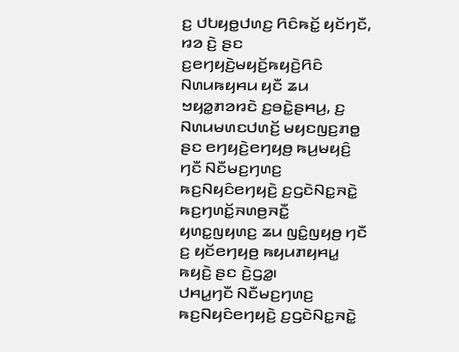ꤢ꤬ ꤓꤝꤟꤥ꤭ꤓꤛꤢ꤬ ꤖꤢꤨꤒꤢꤩ꤭ ꤟꤢꤩꤚꤢꤪ, ꤙꤤ ꤢꤧ꤬ ꤔꤢ ꤢ꤬ꤕꤚꤟꤢꤧ꤬ꤗꤟꤢꤩ꤬ꤒꤟꤢꤧ꤬ꤖꤢꤨ ꤡꤛꤣꤒꤟꤌꤣ ꤟꤢꤪ ꤘꤣ ꤠꤟꤤ꤭ꤊꤤꤙꤢꤧ ꤢ꤬ꤋꤢꤧ꤭ꤔꤌꤣ꤬, ꤢ꤬ ꤡꤛꤣꤗꤛꤢꤓꤛꤢꤩ꤬ ꤗꤟꤢꤜꤢ꤬ꤊꤥ꤭ ꤔꤢ ꤕꤚꤟꤢꤧ꤬ꤕꤚꤟꤥ꤬ ꤒꤣ꤬ꤗꤟꤢꤨ꤬ ꤚꤢꤪ ꤡꤢꤪꤗꤢ꤬ꤚꤛꤢ꤬ ꤒꤢ꤬ꤡꤟꤢꤨꤕꤚꤟꤢꤧ꤬ ꤢ꤬ꤞꤢꤧꤡꤢ꤭ꤏꤢꤧ꤭ ꤒꤢ꤬ꤚꤛꤢꤩ꤭ꤏꤛꤥ꤬ꤏꤢꤪ꤭ ꤟꤛꤢ꤭ꤜꤟꤛꤢ꤬ ꤘꤣ ꤜꤢꤨ꤭ꤜꤟꤥ꤬ ꤚꤢꤪ ꤢ꤬ ꤟꤢꤩꤕꤚꤟꤥ꤬ ꤒꤟꤣꤊꤟꤌꤣ꤭ ꤒꤟꤢꤧ꤬ ꤔꤢ ꤢꤧ꤬ꤞꤤ꤭꤯
ꤓꤌꤣ꤭ꤚꤢꤪ ꤡꤢꤪꤗꤢ꤬ꤚꤛꤢ꤬ ꤒꤢ꤬ꤡꤟꤢꤨꤕꤚꤟꤢꤧ꤬ ꤢ꤬ꤞꤢꤧꤡꤢ꤭ꤏꤢꤧ꤭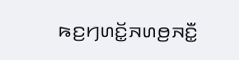ꤒꤢ꤬ꤚꤛꤢꤩ꤭ꤏꤛꤥ꤬ꤏꤢꤪ꤭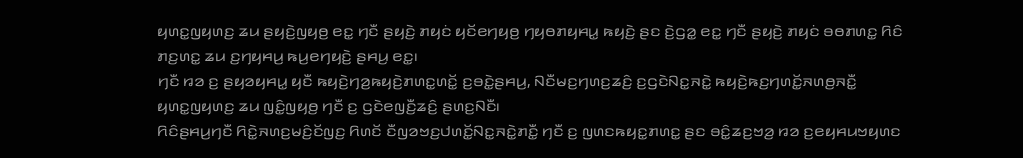ꤟꤛꤢ꤭ꤜꤟꤛꤢ꤬ ꤘꤣ ꤔꤟꤢꤧ꤬ꤜꤟꤥ꤬ ꤕꤢ꤭ ꤚꤢꤪ ꤔꤟꤢꤧ꤬ ꤊꤟꤢꤦ ꤟꤢꤩꤕꤚꤟꤥ꤬ ꤚꤟꤥꤊꤟꤌꤣ꤭ ꤒꤟꤢꤧ꤬ ꤔꤢ ꤢꤧ꤬ꤞꤤ꤭ ꤕꤢ꤭ ꤚꤢꤪ ꤔꤟꤢꤧ꤬ ꤊꤟꤢꤦ ꤋꤥꤊꤛꤢ꤭ ꤖꤢꤨ ꤊꤢ꤬ꤛꤢ꤭ ꤘꤣ ꤢ꤬ꤚꤟꤌꤣ꤬ ꤒꤣ꤬ꤕꤚꤟꤢꤧ꤬ ꤔꤌꤣ꤬ ꤕꤢ꤭꤯
ꤚꤢꤪ ꤙꤤ ꤢ꤬ ꤔꤟꤤꤟꤌꤣ꤭ ꤟꤢꤪ ꤒꤟꤢꤧ꤬ꤚꤤ꤬ꤒꤟꤢꤧ꤬ꤊꤛꤢ꤭ꤛꤢꤩ꤭ ꤢ꤬ꤋꤢꤧ꤭ꤔꤌꤣ꤬, ꤡꤢꤪꤗꤢ꤬ꤚꤛꤢ꤬ꤘꤢꤨ꤬ ꤢ꤬ꤞꤢꤧꤡꤢ꤭ꤏꤢꤧ꤭ ꤒꤟꤢꤧ꤬ꤒꤢ꤬ꤚꤛꤢꤩ꤭ꤏꤛꤥ꤬ꤏꤢꤪ꤭ ꤟꤛꤢ꤭ꤜꤟꤛꤢ꤬ ꤘꤣ ꤜꤢꤨ꤭ꤜꤟꤥ꤬ ꤚꤢꤪ ꤢ꤬ ꤞꤢꤧꤕꤜꤢꤪ꤬ꤘꤢꤨ꤬ ꤔꤛꤢ꤬ꤡꤢꤪ꤯
ꤖꤢꤨꤔꤌꤣ꤬ꤚꤢꤪ ꤖꤢꤧ꤭ꤏꤛꤢ꤬ꤗꤢꤨ꤬ꤢꤩꤜꤢ꤬ ꤖꤛꤢꤩ ꤢꤪꤜꤤꤠꤢ꤬ꤓꤛꤢꤩ꤭ꤡꤢ꤭ꤏꤢꤧ꤭ꤊꤢꤪ꤭ ꤚꤢꤪ ꤢ꤬ ꤜꤛꤢꤒꤟꤢ꤭ꤊꤛꤢ꤭ ꤔꤢ ꤋꤢꤨ꤭ꤘꤢ꤬ꤠꤤ꤬ ꤙꤤ ꤢ꤬ꤕꤟꤌꤣꤠꤟꤛꤢ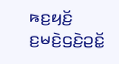ꤒꤢ꤬ꤟꤢꤩ꤬ ꤢ꤬ꤗꤢꤧ꤬ꤞꤢꤧ꤬ꤑꤢꤩ꤭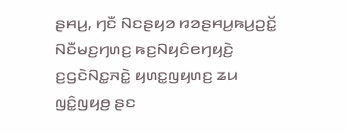ꤔꤌꤣ꤬, ꤚꤢꤪ ꤡꤢꤔꤟꤤ ꤙꤤꤔꤌꤣ꤬ꤒꤣ꤬ꤑꤢꤩ꤭ ꤡꤢꤪꤗꤢ꤬ꤚꤛꤢ꤬ ꤒꤢ꤬ꤡꤟꤢꤨꤕꤚꤟꤢꤧ꤬ ꤢ꤬ꤞꤢꤧꤡꤢ꤭ꤏꤢꤧ꤭ ꤟꤛꤢ꤭ꤜꤟꤛꤢ꤬ ꤘꤣ ꤜꤢꤨ꤭ꤜꤟꤥ꤬ ꤔꤢ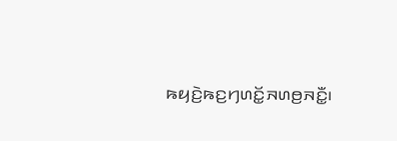ꤒꤟꤢꤧ꤬ꤒꤢ꤬ꤚꤛꤢꤩ꤭ꤏꤛꤥ꤬ꤏꤢꤪ꤭꤯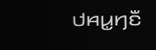ꤓꤌꤣ꤭ꤚꤢꤪ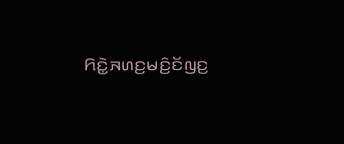ꤖꤢꤧ꤭ꤏꤛꤢ꤬ꤗꤢꤨ꤬ꤢꤩꤜꤢ꤬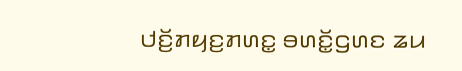ꤓꤢꤩ꤬ꤊꤟꤢ꤬ꤊꤛꤢ꤭ ꤋꤛꤢꤩ꤭ꤞꤛꤢ ꤘꤣ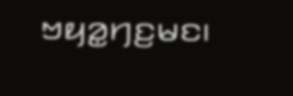ꤠꤟꤤ꤭ꤚꤢ꤬ꤗꤢ꤯